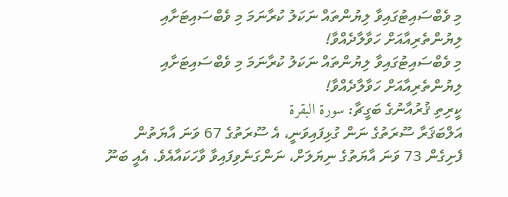މި ވެބްސައިޓުގައިވާ ލިޔުންތައް ނަކަލު ކުރާނަމަ މި ވެބްސައިޓަށާއި ލިޔުންތެރިއާއަށް ހަވާލާދެއްވާ!
މި ވެބްސައިޓުގައިވާ ލިޔުންތައް ނަކަލު ކުރާނަމަ މި ވެބްސައިޓަށާއި ލިޔުންތެރިއާއަށް ހަވާލާދެއްވާ!
ކީރިތި ޤުރުއާނުގެ ބަގީޗާ: سورۃ البقرۃ
އަލްބަޤަރާ ސޫރަތުގެ ނަން ގުޅިފައިވަނީ، އެ ސޫރަތުގެ 67 ވަނަ އާޔަތުން ފެށިގެން 73 ވަނަ އާޔަތުގެ ނިޔަލަށް، ނަންގަނެވިފައިވާ ވާހަކައާއެވެ. އެއީ ބަނޫ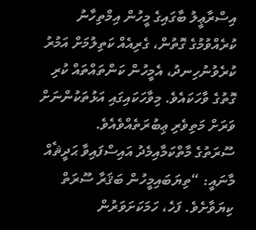އިސްރާޢީލު ބާގައިގެ މީހުން އިމްތިހާނު ކުރެއްވުމުގެ ގޮތުން، ގެރިއެއް ކަތިލުމަށް އަމުރު ކުރެވުނުހިނދު، އެމީހުން ކަންތައްތައް ކުރި ގޮތުގެ ވާހަކައެވެ. މިވާހަކައިގައި އަޅުތަކުންނަށް ވަރަށް މަތިވެރި ޢިބުރަތެއްވެއެވެ.
ސޫރަތުގެ މާތްކަމާއިމެދު އައިސްފައިވާ ޙަދީޘެއް
މާނައީ: “ތިޔަބައިމީހުން ބަޤަރާ ސޫރަތް ކިޔަވާށެވެ. ފަހެ، ހަމަކަށަވަރުން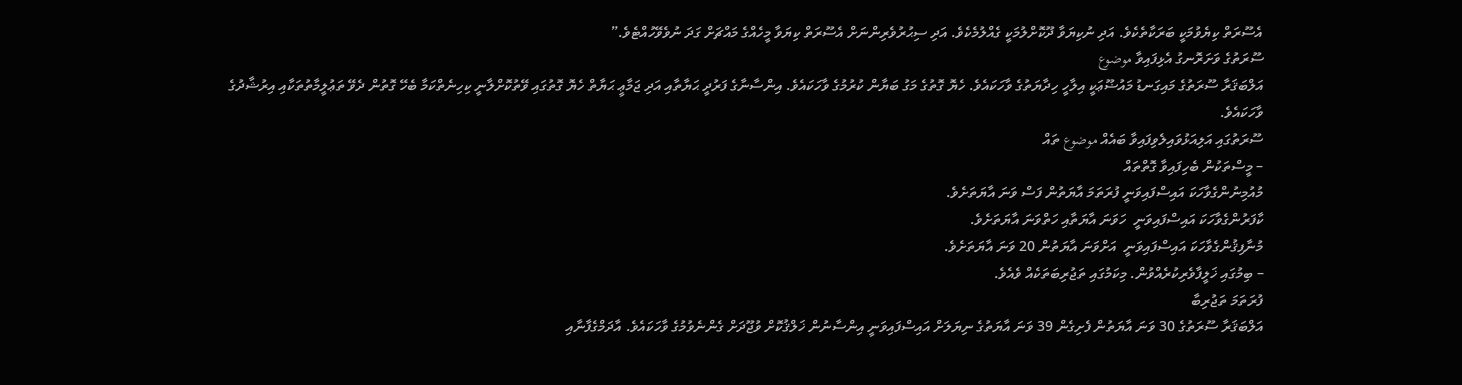އެސޫރަތް ކިޔެވުމަކީ ބަރަކާތެކެވެ. އަދި ނުކިޔަވާ ދޫކޮށްލުމަކީ ގެއްލުމެކެވެ. އަދި ސިޙުރުވެރިންނަށް އެސޫރަތް ކިޔަވާ މީހެއްގެ މައްޗަށް ގަދަ ނުވެވޭހުއްޓެވެ.”
ސޫރަތުގެ ވަށަރޮނގު އެޅިފައިވާ موضوع
އަލްބަޤަރާ ސޫރަތުގެ މައިގަނޑު މައުޟޫޢަކީ އިލާހީ ހިދާޔަތުގެ ވާހަކައެވެ. ހެޔޮ ގޮތުގެ މަގު ބަޔާން ކުރުމުގެ ވާހަކައެވެ. އިންސާނާގެ ފަރުދީ ޙަޔާތާއި އަދި ޖަމާޢީ ޙަޔާތް ހެޔޮ ގޮތުގައި ވޭތުކޮށްލާނީ ކިހިނެތްކަމާ ބެހޭ ގޮތުން ދެވޭ ތަޢުލީމާތުތަކާއި އިރުޝާދުގެ ވާހަކައެވެ.
ސޫރަތުގައި އަލިއަޅުވައިލެވިފައިވާ ބައެއް موضوع ތައް
– މީސްތަކުން ބެހިފައިވާ ގޮތްތައް
މުއުމިނުންގެވާހަކަ އައިސްފައިވަނީ ފުރަތަމަ އާޔަތުން ފަސް ވަނަ އާޔަތަށެވެ.
ކާފަރުންގެވާހަކަ އައިސްފައިވަނީ  ހަވަނަ އާޔަތާއި ހަތްވަނަ އާޔަތަށެވެ.
މުނާފިޤުންގެވާހަކަ އައިސްފައިވަނީ  އަށްވަނަ އާޔަތުން 20 ވަނަ އާޔަތަށެވެ.
– ބިމުގައި ޚަލީފާވެރިކުރެއްވުން. މިކަމުގައި ތަޖުރިބަތަކެއް ވެއެވެ.
ފުރަތަމަ ތަޖުރިބާ
އަލްބަޤަރާ ސޫރަތުގެ 30 ވަނަ އާޔަތުން ފެށިގެން 39 ވަނަ އާޔަތުގެ ނިޔަލަށް އައިސްފައިވަނީ އިންސާނުން ޚަލްޤުކޮށް ވުޖޫދަށް ގެންނެވުމުގެ ވާހަކައެވެ. އާދަމްގެފާނާއި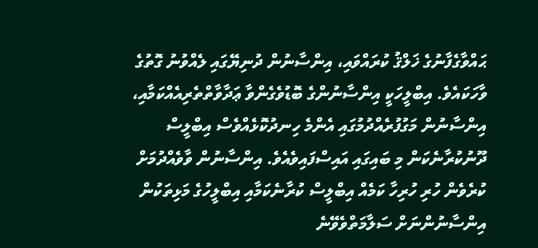ޙައްވާގެފާނުގެ ޚަލްޤު ކުރައްވައި، އިންސާނުން ދުނިޔޭގައި ލެއްވުނު ގޮތުގެ ވާހަކައެވެ. އިބްލީހަކީ އިންސާނުންގެ ބޮޑުވެގެންވާ ޢަދާވާތްތެރިއެއްކަމާއި، އިންސާނުން މަގުފުރެއްދުމުގައި އެންމެ ހިނދުކޮޅެއްވެސް އިބްލީސް ދޫނުކުރާނެކަން މި ބައިގައި އައިސްފައިވެއެވެ. އިންސާނުން ވާވެއްދުމަށް ކުރެވެން ހުރި ހުރިހާ ކަމެއް އިބްލީސް ކުރާނެކަމާއި އިބްލީހުގެ މަޅިތަކުން އިންސާނުންނަށް ސަލާމަތްވެވޭނެ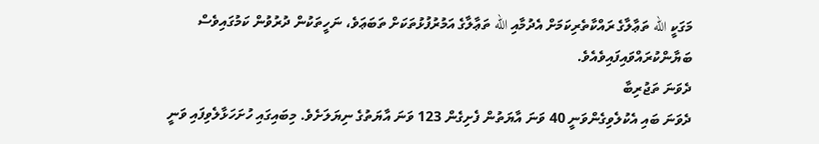މަގަކީ الله ތަޢާލާގެ ރައްކާތެރިކަމަށް އެދުމާއި الله ތަޢާލާގެ އަމުރުފުޅުތަކަށް ތަބަޢަވެ، ނަހީތަކުން ދުރުވުން ކަމުގައިވެސް ބަޔާންކުރައްވައިފައިވެއެވެ.
ދެވަނަ ތަޖުރިބާ
ދެވަނަ ބައި އެކުލެވިގެންވަނީ 40 ވަނަ އާޔަތުން ފެށިގެން 123 ވަނަ އާޔަތުގެ ނިޔަލަށެވެ. މިބައިގައި ހުށަހަޅާލެވިފައި ވަނީ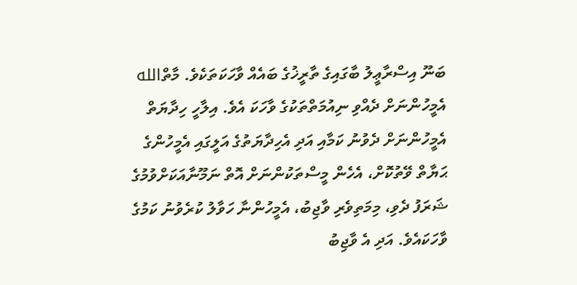ބަނޫ އިސްރާޢީލު ބާގައިގެ ތާރީޚުގެ ބައެއް ވާހަކަތަކެވެ. މާތްالله އެމީހުންނަށް ދެއްވި ނިއުމަތްތަކުގެ ވާހަކަ އެވެ. އިލާހީ ހިދާޔަތް އެމީހުންނަށް ދެވުނު ކަމާއި އަދި އެހިދާޔަތުގެ އަލީގައި އެމީހުންގެ ޙަޔާތް ވޭތުކޮށް، އެހެން މީސްތަކުންނަށް އޮތް ނަމޫނާއަކަށްވުމުގެ ޝަރަފު ދެވި، މިމަތިވެރި ވާޖިބު، އެމީހުންނާ ހަވާލު ކުރެވުނު ކަމުގެ ވާހަކައެވެ. އަދި އެ ވާޖިބު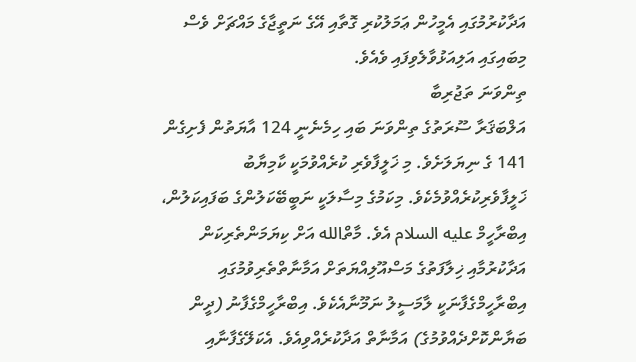އަދާކުރުމުގައި އެމީހުން ޢަމަލުކުރި ގޮތާއި އޭގެ ނަތީޖާގެ މައްޗަށް ވެސް މިބައިގައި އަލިއަޅުވާލެވިފައި ވެއެވެ.
ތިންވަނަ ތަޖުރިބާ
އަލްބަޤަރާ ސޫރަތުގެ ތިންވަނަ ބައި ހިމެނެނީ 124 އާޔަތުން ފެށިގެން 141 ގެ ނިޔަލަށެވެ. މި ޚަލީފާވެރި ކުރެއްވުމަކީ ކާމިޔާބު ޚަލީފާވެރިކުރެއްވުމެކެވެ. މިކަމުގެ މިސާލަކީ ނަބީބޭކަލުންގެ ބަފައިކަލުން، އިބްރާހީމް عليه السلام އެވެ. މާތްالله އަށް ކިޔަމަންތެރިކަން އަދާކުރުމާއި ޚިލާފަތުގެ މަސްއޫލިއްޔަތަށް އަމާނާތްތެރިވުމުގައި އިބްރާހީމްގެފާނަކީ ލާމަސީލު ނަމޫނާއެކެވެ. އިބްރާހީމްގެފާނު (ދީން ބަޔާންކޮށްދެއްވުމުގެ) އަމާނާތް އަދާކުރެއްވިއެވެ. އެކަލޭގެފާނާއި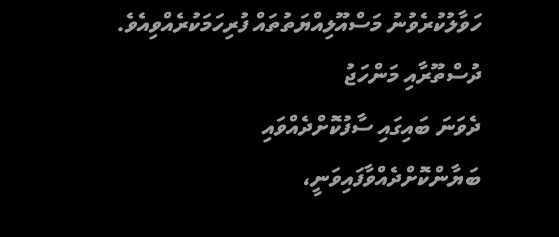ހަވާލުކުރެވުނު މަސްއޫލިއްޔަތުތައް ފުރިހަމަކުރެއްވިއެވެ.
ދުސްތޫރާއި މަންހަޖު
ދެވަނަ ބައިގައި ސާފުކޮށްދެއްވައި ބަޔާންކޮށްދެއްވާފައިވަނީ،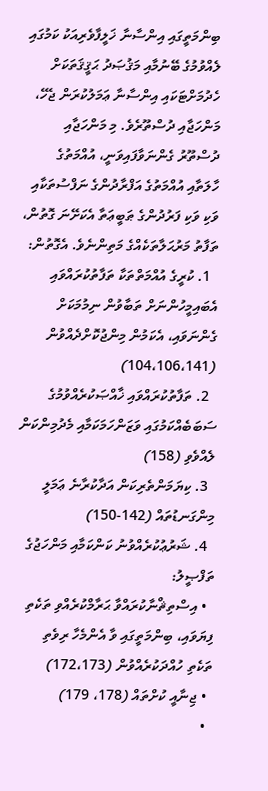ބިންމަތީގައި އިންސާނާ ޚަލީފާވެރިއަކު ކަމުގައި ލެއްވުމުގެ ބޭނުމާއި މަޤުޞަދު ޙަޤީޤަތަކަށް ހެދުމަށްޓަކައި އިންސާނާ ޢަމަލުކުރަން ޖެހޭ، މަންހަޖާއި ދުސްތޫރެވެ. މި މަންހަޖާއި ދުސްތޫރު ގެންނަވާފައިވަނީ، އުއްމަތުގެ ހާލަތާއި އުއްމަތުގެ އަފްރާދުންގެ ނަފްސުތަކާއި ވަކި ވަކި ފަރުދުންގެ ޠަބީޢަތާ އެކަށޭނަ ގޮތުން، ތަފާތު މަރުޙަލާތަކެއްގެ މަތިންނެވެ. އެގޮތުން:
  1. ކުރީގެ އުއްމަތްތަކާ ތަފާތުކުރައްވައި އެބައިމީހުންނަށް ތަބާވުން ނިމުމަކަށް ގެންނަވައި، އެކަމުން މިންޖުކޮށްދެއްވުން (104،106،141)
  2. ތަފާތުކުރައްވައި ޚާއްޞަކުރެއްވުމުގެ ސަބަބެއްކަމުގައި ވަޒަންހަމަކަމާއި މެދުމިންކަން ލެއްވެވި (158)
  3. ކިޔަމަންތެރިކަން އަދާކުރާނެ ޢަމަލީ މިންގަނޑުތައް (142-150)
  4. ޝަރުޢުކުރެއްވުނު ކަންކަމާއި މަންހަޖުގެ ތަފްޞީލު:
  • އިސްތިޘްނާކުރައްވާ ޙަރާމްކުރެއްވި ތަކެތި ފިޔަވައި، ބިންމަތީގައި ވާ އެންމެހާ ރިވެތި ތަކެތި ހުއްދަކުރެއްވުން (172،173)
  • ޖިނާއީ ކުށްތައް (178، 179)
  •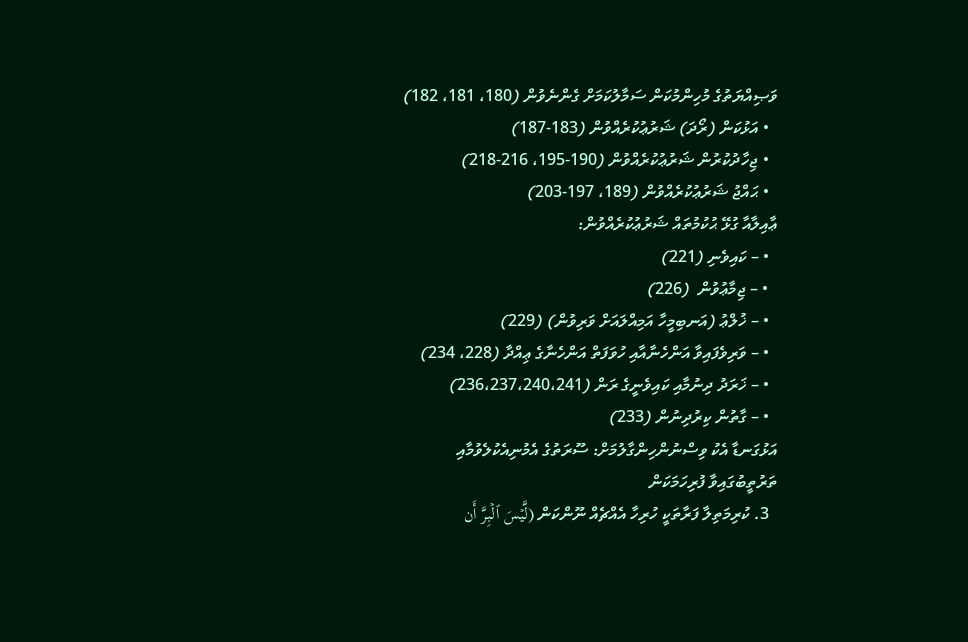ވަޞިއްޔަތުގެ މުހިންމުކަން ސަމާލުކަމަށް ގެންނެވުން (180، 181، 182)
  • އަޅުކަން (ރޯދަ) ޝަރުޢުކުރެއްވުން (183-187)
  • ޖިހާދުކުރުން ޝަރުޢުކުރެއްވުން (190-195، 216-218)
  • ޙައްޖު ޝަރުޢުކުރެއްވުން (189، 197-203)
ޢާއިލާއާ ގުޅޭ ޙުކުމުތައް ޝަރުޢުކުރެއްވުން:
  • – ކައިވެނި (221)
  • – ޖިމާޢުވުން  (226)
  • – ޚުލްޢު (އަނބިމީހާ އަމިއްލައަށް ވަރިވުން) (229)
  • – ވަރިވެފައިވާ އަންހެނާއާއި ހުވަފަތް އަންހެނާގެ ޢިއްދާ (228، 234)
  • – ޚަރަދު ދިނުމާއި ކައިވެނީގެ ރަން (236،237،240،241)
  • – ގާތުން ކިރުދިނުން (233)
އަޅުގަނޑާ އެކު ވިސްނުންހިންގާލުމަށް: ސޫރަތުގެ އެމުނިއެކުލެވުމާއި ތަރުތީބުގައިވާ ފުރިހަމަކަން
  3. ކުރިމަތިލާ ފަރާތަކީ ހުރިހާ އެއްޗެއް ނޫންކަން (لَّيۡسَ ٱلۡبِرَّ أَن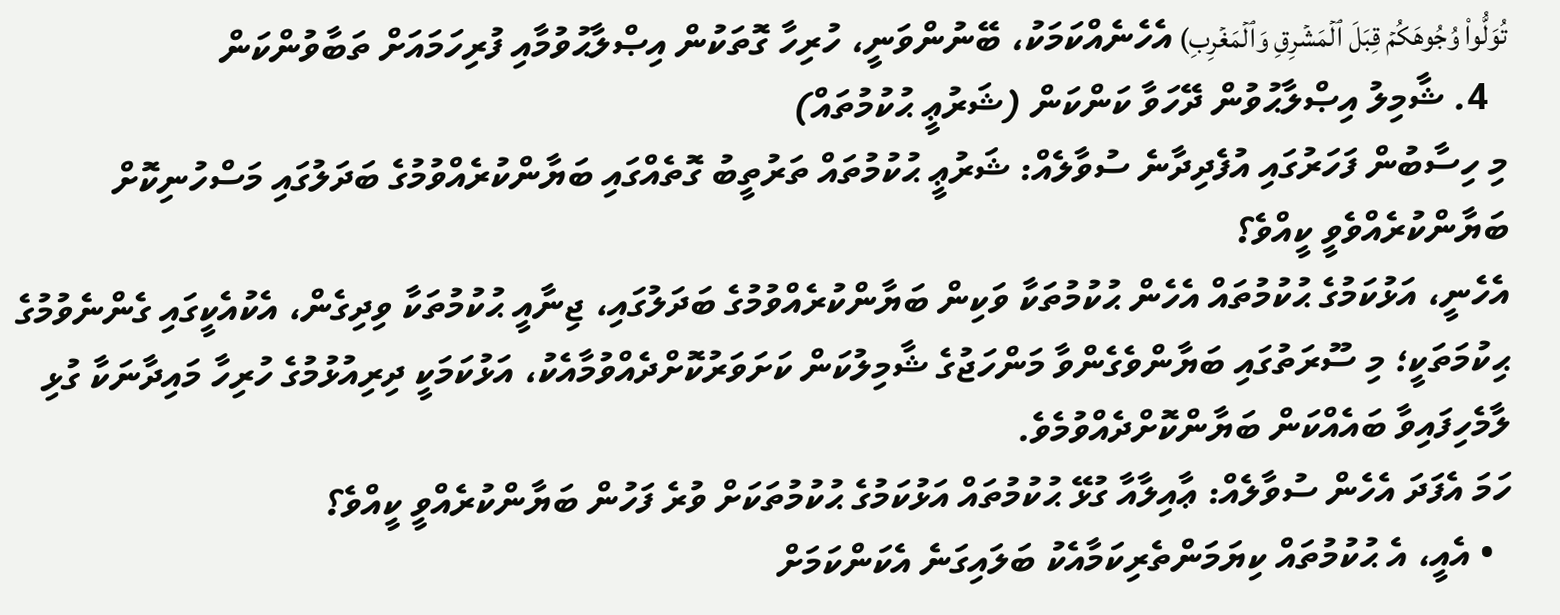تُوَلُّواْ وُجُوهَكُمۡ قِبَلَ ٱلۡمَشۡرِقِ وَٱلۡمَغۡرِبِ) އެހެނެއްކަމަކު، ބޭނުންވަނީ، ހުރިހާ ގޮތަކުން އިޞްލާޙުވުމާއި ފުރިހަމައަށް ތަބާވުންކަން
  4. ޝާމިލު އިޞްލާޙުވުން ދޭހަވާ ކަންކަން (ޝަރުޢީ ޙުކުމުތައް)
މި ހިސާބުން ފަހަރުގައި އުފެދިދާނެ ސުވާލެއް: ޝަރުޢީ ޙުކުމުތައް ތަރުތީބު ގޮތެއްގައި ބަޔާންކުރެއްވުމުގެ ބަދަލުގައި މަސްހުނިކޮށް ބަޔާންކުރެއްވެވީ ކީއްވެ؟
އެހެނީ، އަޅުކަމުގެ ޙުކުމުތައް އެހެން ޙުކުމުތަކާ ވަކިން ބަޔާންކުރެއްވުމުގެ ބަދަލުގައި، ޖިނާއީ ޙުކުމުތަކާ ވިދިގެން، އެކުއެކީގައި ގެންނެވުމުގެ ޙިކުމަތަކީ؛ މި ސޫރަތުގައި ބަޔާންވެގެންވާ މަންހަޖުގެ ޝާމިލުކަން ކަށަވަރުކޮށްދެއްވުމާއެކު، އަޅުކަމަކީ ދިރިއުޅުމުގެ ހުރިހާ މައިދާނަކާ ގުޅި ލާމެހިފައިވާ ބައެއްކަން ބަޔާންކޮށްދެއްވުމެވެ.
ހަމަ އެފަދަ އެހެން ސުވާލެއް: ޢާއިލާއާ ގުޅޭ ޙުކުމުތައް އަޅުކަމުގެ ޙުކުމުތަކަށް ވުރެ ފަހުން ބަޔާންކުރެއްވީ ކީއްވެ؟
  • އެއީ، އެ ޙުކުމުތައް ކިޔަމަންތެރިކަމާއެކު ބަލައިގަނެ އެކަންކަމަށް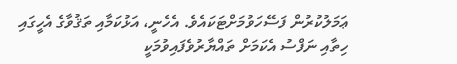ޢަމަލުކުރުން ފަސޭހަވުމަށްޓަކައެވެ. އެހެނީ، އަޅުކަމާއި ތަޤުވާގެ އެހީގައި ހިތާއި ނަފްސު އެކަމަށް ތައްޔާރުވެފައިވުމަކީ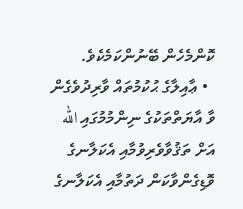ކޮންމެހެން ބޭނުންކަމެކެވެ.
  • ޢާއިލާގެ ޙުކުމުތައް ވާރިދުވެގެން ވާ އާޔަތްތަކުގެ ނިންމުމުގައި الله އަށް ތަޤުވާވެރިވުމާއި އެކަލާނގެ ވޮޑިގެންވާކަން ދަތުމާއި އެކަލާނގެ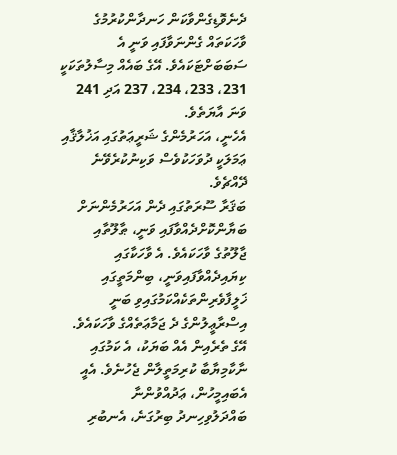ދެނެވޮޑިގެންވާކަން ހަނދާންކުރުމުގެ ވާހަކަތައް ގެންނަވާފައި ވަނީ އެ ސަބަބަށްޓަކައެވެ. އޭގެ ބައެއް މިސާލުތަކަކީ 231، 233، 234، 237 އަދި 241 ވަނަ އާޔަތެވެ.
އެހެނީ، އަހަރުމެންގެ ޝަރީޢަތުގައި އަޚުލާޤާއި ޢަމަލަކީ ދުވަހަކުވެސް ވަކިނުކުރެވޭނެ ދޭއްޗެވެ.
ބަޤަރާ ސޫރަތުގައި ދެން އަހަރުމެންނަށް ބަޔާންކޮށްދެއްވާފައި ވަނީ، ޠާލޫތާއި ޖާލޫތުގެ ވާހަކައެވެ. އެ ވާހަކާގައި ކިޔައިދެއްވާފައިވަނީ، ބިންމަތީގައި ޚަލީފާވެރިންތަކެއްކަމުގައިވި ބަނީ އިސްރާޢީލުންގެ ދެ ޖަމާޢަތެއްގެ ވާހަކައެވެ. އޭގެ ތެރެއިން އެއް ބަޔަކު، އެ ކަމުގައި ނާކާމިޔާބާ ކުރިމަތީލާން ޖެހުނެވެ. އެއީ އެބައިމީހުން، ޢަދުއްވުންނާ ބައްދަލުވިހިނދު ބިރުގަނެ، އެނބުރި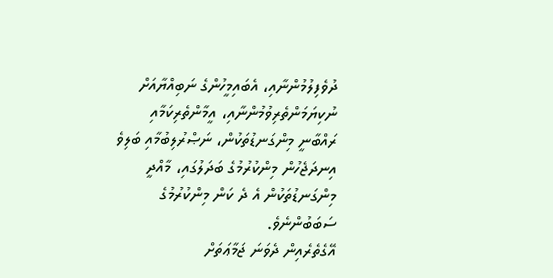ދުވެފިލުމުންނާއި، އެބައިމީހުންގެ ނަބިއްޔާއަށް ނުކިޔަމަންތެރިވުމުންނާއި، އީމާންތެރިކަމާއި ރައްބާނީ މިންގަނޑުތަކުން، ނަޞްރުލިބުމާއި ބަލިވެ އިނދަޖެހުން މިންކުރުމުގެ ބަދަލުގައި، މާއްދީ މިންގަނޑުތަކުން އެ ދެ ކަން މިންކުރުމުގެ ސަބަބުންނެވެ.
އޭގެތެރެއިން ދެވަނަ ޖަމާޢަތަށް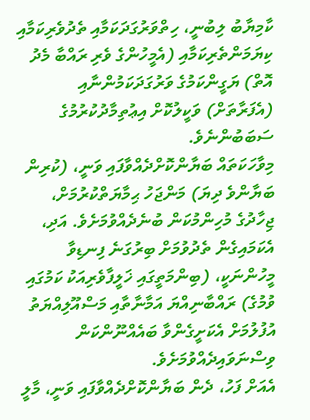ކާމިޔާބު ލިބުނީ، ހިތްވަރުގަދަކަމާއި ތެދުވެރިކަމާއި ކިޔަމަންތެރިކަމާއި (އެމީހުންގެ ވެރި ރައްބާ މެދު އޮތް) ޔަގީންކަމުގެ ވަރުގަދަކަމުންނާއި (އެފަރާތަށް) ވަކީލުކޮށް އިޢުތިމާދުކުރުމުގެ ސަބަބުންނެވެ.
މިވާހަކަތައް ބަޔާންކޮށްދެއްވާފައި ވަނީ، (ކުރިން ބަޔާންވެ ދިޔަ) މަންޖަހު ޙިމާޔަތްކުރުމަށް، ޖިހާދުގެ މުހިންމުކަން ބުނެދެއްވުމަށެވެ. އަދި، އެކަމައިގެން ތެދުވުމަށް ބިރުގަނެ ފިނޑިވާ މީހުންނަކީ، (ބިންމަތީގައި ޚަލީފާވެރިއަކު ކަމުގައި ވުމުގެ) ރައްބާނިއްޔަ އަމާނާތާއި މަސްއޫލިއްޔަތު އުފުލުމަށް އެކަށީގެންވާ ބައެއްނޫންކަން ވިސްނަވައިދެއްވުމަށެވެ.
އެއަށް ފަހު، ދެން ބަޔާންކޮށްދެއްވާފައި ވަނީ، މާލީ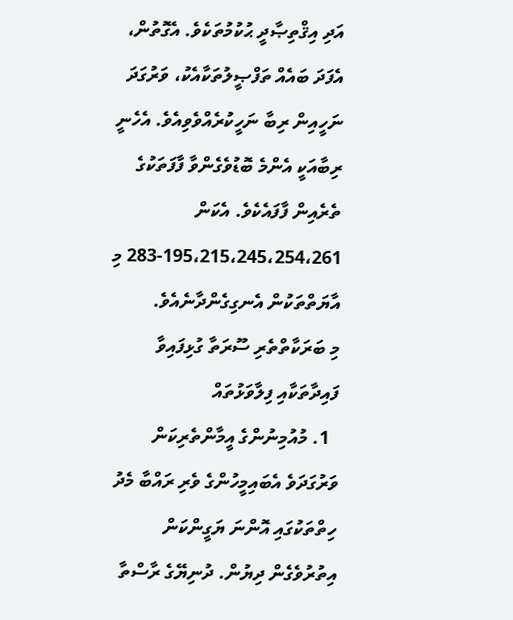އަދި އިޤްތިޞާދީ ޙުކުމުތަކެވެ. އެގޮތުން، އެފަދަ ބައެއް ތަފްޞީލުތަކާއެކު، ވަރުގަދަ ނަހީއިން ރިބާ ނަހީކުރެއްވެވިއެވެ. އެހެނީ ރިބާއަކީ އެންމެ ބޮޑުވެގެންވާ ފާފަތަކުގެ ތެރެއިން ފާފައެކެވެ. އެކަން 195،215،245،254،261-283 މި އާޔަތްތަކުން އެނގިގެންދާނެއެވެ.
މި ބަރަކާތްތެރި ސޫރަތާ ގުޅިފައިވާ ފައިދާތަކާއި ފިލާވަޅުތައް
  1. މުއުމިނުންގެ އީމާންތެރިކަން ވަރުގަދަވެ އެބައިމީހުންގެ ވެރި ރައްބާ މެދު ހިތްތަކުގައި އޮންނަ ޔަގީންކަން އިތުރުވެގެން ދިޔުން. ދުނިޔޭގެ ރާސްތާ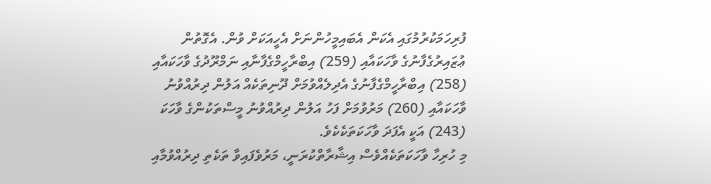ފުރިހަމަކުރުމުގައި އެކަން އެބައިމީހުންނަށް އެހީއަކަށް ވުން. އެގޮތުން ޢުޒައިރުގެފާނުގެ ވާހަކައާއި (259) އިބްރާހީމްގެފާނާއި ނަމްރޫދުގެ ވާހަކައާއި (258) އިބްރާހީމްގެފާނުގެ އެދިލެއްވުމަށް ދޫނިތަކެއް އަލުން ދިރުއްވުނު ވާހަކައާއި (260) މަރުވުމަށް ފަހު އަލުން ދިރުއްވުނު މީސްތަކުންގެ ވާހަކަ (243) އަކީ އެފަދަ ވާހަކަތަކެކެވެ.
މި ހުރިހާ ވާހަކަތަކެއްވެސް އިޝާރާތްކުރަނީ، މަރުވެފައިވާ ތަކެތި ދިރުއްވުމާއި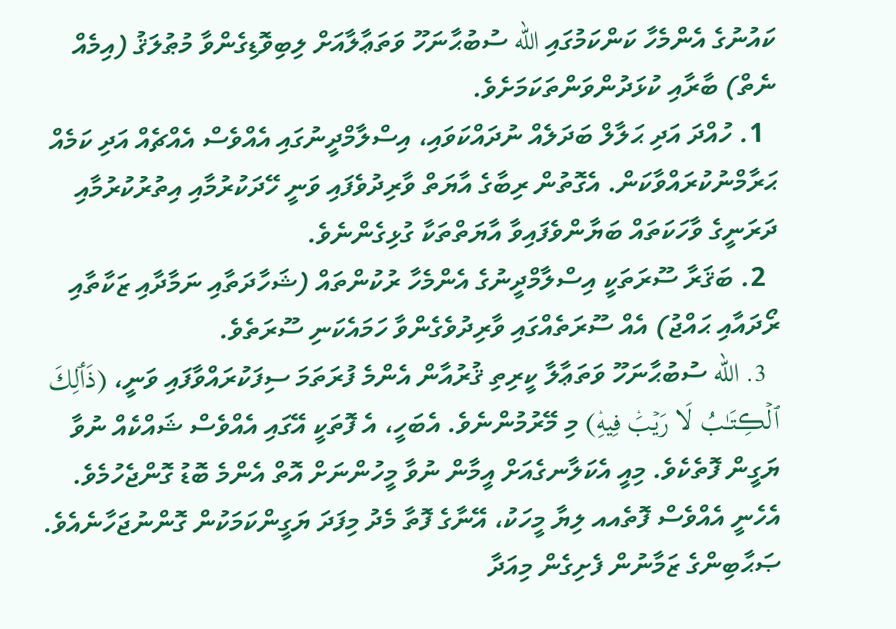ކައުނުގެ އެންމެހާ ކަންކަމުގައި الله ސުބުޙާނަހޫ ވަތަޢާލާއަށް ލިބިވޮޑިގެންވާ މުޠުލަޤު (އިމެއް ނެތް) ބާރާއި ކުޅަދުންވަންތަކަމަށެވެ.
  1. ހުއްދަ އަދި ޙަލާލް ބަދަލެއް ނުދައްކަވައި، އިސްލާމްދީނުގައި އެއްވެސް އެއްޗެއް އަދި ކަމެއް ޙަރާމްނުކުރައްވާކަން. އެގޮތުން ރިބާގެ އާޔަތް ވާރިދުވެފައި ވަނީ ހޭދަކުރުމާއި އިތުރުކުރުމާއި ދަރަނީގެ ވާހަކަތައް ބަޔާންވެފައިވާ އާޔަތްތަކާ ގުޅިގެންނެވެ.
  2. ބަޤަރާ ސޫރަތަކީ އިސްލާމްދީނުގެ އެންމެހާ ރުކުންތައް (ޝަހާދަތާއި ނަމާދާއި ޒަކާތާއި ރޯދައާއި ޙައްޖު) އެއް ސޫރަތެއްގައި ވާރިދުވެގެންވާ ހަމައެކަނި ސޫރަތެވެ.
  3. الله ސުބުޙާނަހޫ ވަތަޢާލާ ކީރިތި ޤުރުއާން އެންމެ ފުރަތަމަ ސިފަކުރައްވާފައި ވަނީ، (ذَٲلِكَ ٱلۡڪِتَـٰبُ لَا رَيۡبَ‌ۛ فِيهِ‌ۛ) މި މޭރުމުންނެވެ. އެބަހީ، އެ ފޮތަކީ އޭގައި އެއްވެސް ޝައްކެއް ނުވާ ޔަގީން ފޮތެކެވެ. މިއީ އެކަލާނގެއަށް އީމާން ނުވާ މީހުންނަށް އޮތް އެންމެ ބޮޑު ގޮންޖެހުމެވެ. އެހެނީ އެއްވެސް ފޮތެއއ ލިޔާ މީހަކު، އޭނާގެ ފޮތާ މެދު މިފަދަ ޔަގީންކަމަކުން ގޮންނުޖަހާނެއެވެ. ޞަޙާބިންގެ ޒަމާނުން ފެށިގެން މިއަދާ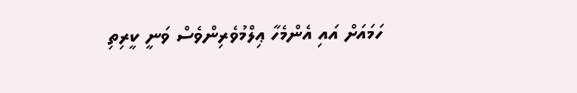ހަމައަށް އައި އެންމެހާ ޢިލްމުވެރިންވެސް ވަނީ ކީރިތި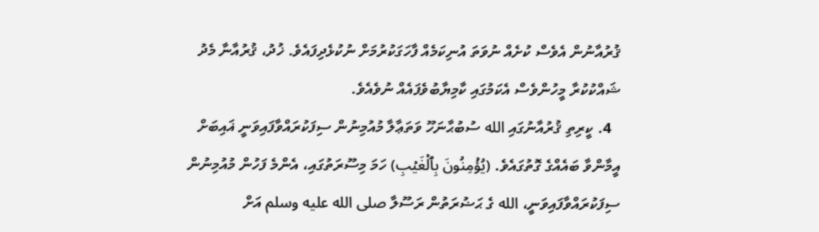ޤުރުއާނުން އެވެސް ކުށެއް ނުވަތަ އުނިކަމެއް ފާހަގަކުރުމަށް ނުކުޅެދިފައެވެ. ޚުދު، ޤުރުއާނާ މެދު ޝައްކުކުރާ މީހުންވެސް އެކަމުގައި ކާމިޔާބުވެފައެއް ނުވެއެވެ.
  4. ކީރިތި ޤުރުއާނުގައި الله ސުބުޙާނަހޫ ވަތަޢާލާ މުއުމިނުން ސިފަކުރައްވާފައިވަނީ ޣައިބަށް އީމާންވާ ބައެއްގެ ގޮތުގައެވެ. (يُؤۡمِنُونَ بِٱلۡغَيۡبِ) ހަމަ މިސޫރަތުގައި، އެންމެ ފަހުން މުއުމިނުން ސިފަކުރައްވާފައިވަނީ، الله ގެ ޙަޟުރަތުން ރަސޫލާ صلى الله عليه وسلم އަށް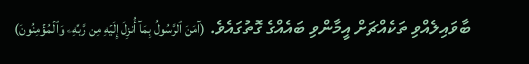ބާވައިލެއްވި ތަކެއްޗަށް އީމާންވި ބައެއްގެ ގޮތުގައެވެ. (آمَنَ ٱلرَّسُولُ بِمَآ أُنزِلَ إِلَيۡهِ مِن رَّبِّهِۦ وَٱلۡمُؤۡمِنُونَ‌)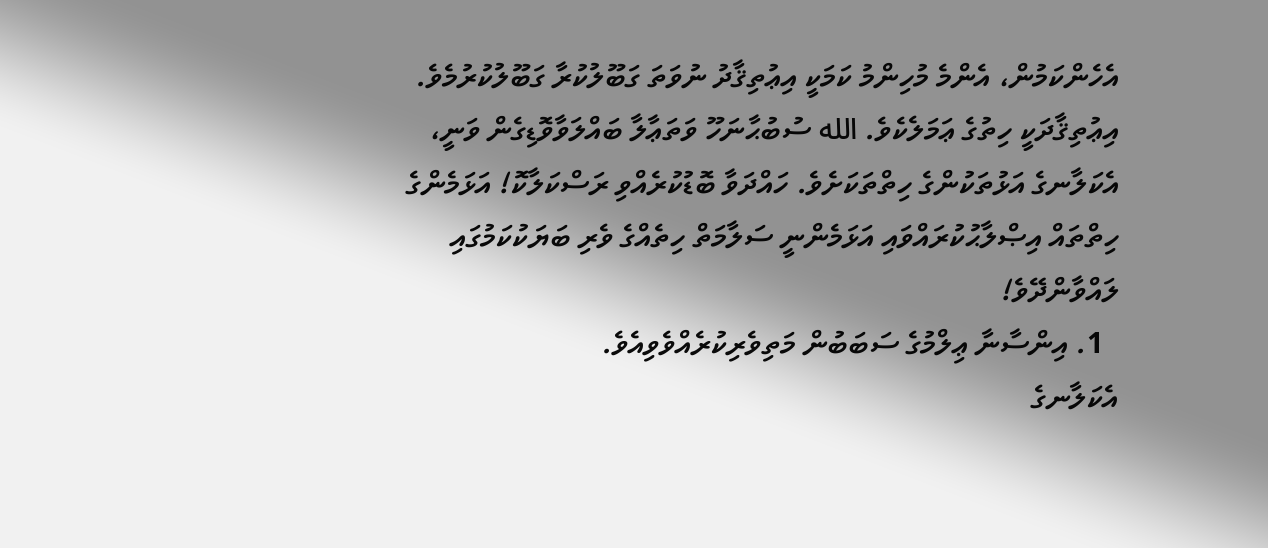އެހެންކަމުން، އެންމެ މުހިންމު ކަމަކީ އިޢުތިޤާދު ނުވަތަ ގަބޫލުކުރާ ގަބޫލުކުރުމެވެ.
އިޢުތިޤާދަކީ ހިތުގެ ޢަމަލެކެވެ. الله ސުބުޙާނަހޫ ވަތަޢާލާ ބައްލަވާވޮޑިގެން ވަނީ، އެކަލާނގެ އަޅުތަކުންގެ ހިތްތަކަށެވެ. ހައްދަވާ ބޮޑުކުރެއްވި ރަސްކަލާކޮ! އަޅަމެންގެ ހިތްތައް އިޞްލާޙުކުރައްވައި އަޅަމެންނީ ސަލާމަތް ހިތެއްގެ ވެރި ބަޔަކުކަމުގައި ލައްވާންދޭވެ!
  1. އިންސާނާ ޢިލްމުގެ ސަބަބުން މަތިވެރިކުރެއްވެވިއެވެ.
އެކަލާނގެ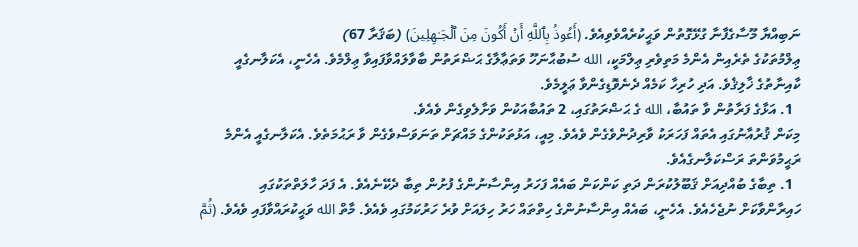ނަބިއްޔާ މޫސާގެފާނާ ގުޅޭގޮތުން ވަޙީކުރެއްވެވިއެވެ. (أَعُوذُ بِٱللَّهِ أَنۡ أَكُونَ مِنَ ٱلۡجَـٰهِلِينَ) (ބަޤަރާ 67)
ޢިލްމުތަކުގެ ތެރެއިން އެންމެ މަތިވެރި ޢިލްމަކީ، الله ސުބުޙާނަހޫ ވަތަޢާލާގެ ޙަޟްރަތުން ބާވާލައްވާފައިވާ ޢިލްމެވެ. އެހެނީ، އެކަލާނގެއީ ކާއިނާތުގެ ޚާލިޤެވެ. އަދި ހުރިހާ ކަމެއް ދެނެވޮޑިގެންވާ ޢަލީމެވެ.
  1. އަޅާގެ ފަރާތުން ވާ ތައުބާ، الله ގެ ޙަޟްރަތުގައި، 2 ތައުބާއަކުން ވަށާލެވިގެން ވެއެވެ.
މިކަން ޤުރުއާނުގައި އެތައް ފަހަރަކު ވާރިދުންވެގެން ވެއެވެ. މިއީ، އަޅުތަކުންގެ މައްޗަށް ތަނަވަސްވެގެން ވާ ރަޙުމަތެވެ. އެކަލާނގެއީ އެންމެ ރަޙީމުވަންތަ ރަސްކަލާނގެއެވެ.
  1. ތިބާގެ ބުއްދިއަށް ޤަބޫލުކުރަން ދަތި ކަންކަން ބައެއް ފަހަރު އިންސާނުންގެ ފުށުން ތިބާ ދެކޭނެއެވެ. އެ ފަދަ ހާލަތްތަކުގައި ހައިރާންވާކަށް ނުޖެހެއެވެ. އެހެނީ، ބައެއް އިންސާނުންގެ ހިތްތައް ހަރު ހިލައަށް ވުރެ ހަރުކަމުގައި ވެއެވެ. މާތް الله ވަޙީކުރައްވާފައި ވެއެވެ. (ثُمَّ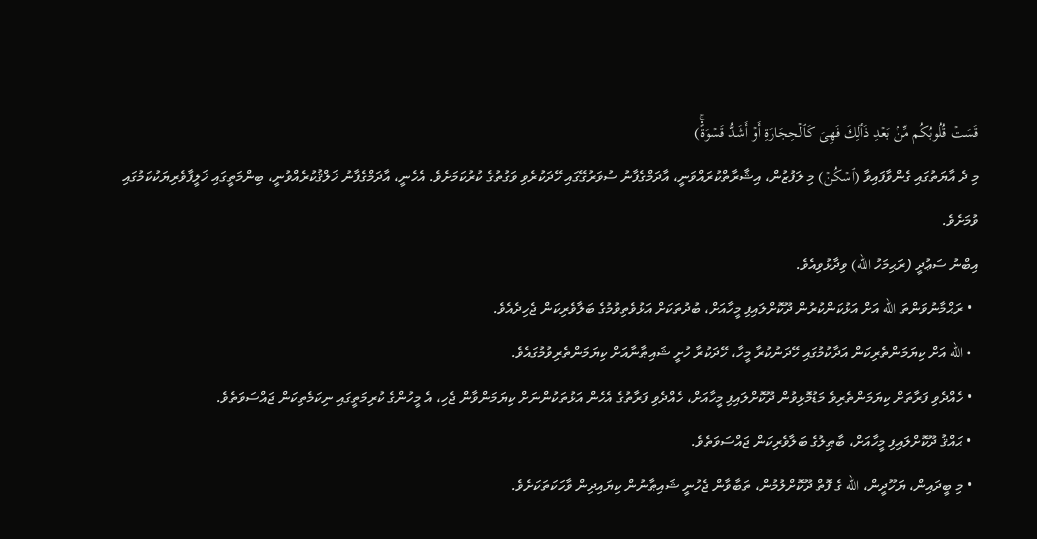قَسَتۡ قُلُوبُكُم مِّنۢ بَعۡدِ ذَٲلِكَ فَهِىَ كَٱلۡحِجَارَةِ أَوۡ أَشَدُّ قَسۡوَةً۬‌ۚ)
މި ދެ އާޔަތުގައި ގެންވާފައިވާ (ٱسۡكُنۡ) މި ލަފުޒުން، އިޝާރާތްކުރައްވަނީ، އާދަމްގެފާނު ސުވަރުގޭގައި ހޭދަކުރެވި ވަގުތުގެ ކުރުކަމަށެވެ. އެހެނީ، އާދަމްގެފާނު ޚަލްޤުކުރެއްވުނީ، ބިންމަތީގައި ޚަލީފާވެރިޔަކުކަމުގައި ވުމަށެވެ.
އިބްނު ސަޢުދީ (ރަޙިމަހު الله) ވިދާޅުވިއެވެ.
  • ރަޙްމާނުވަންތަ الله އަށް އަޅުކަންކުރުން ދޫކޮށްލައިފި މީހާއަށް، ބުދުތަކަށް އަޅުވެތިވުމުގެ ބަލާވެރިކަން ޖެހިދެއެވެ.
  • الله އަށް ކިޔަމަންތެރިކަން އަދާކުމުގައި ހޭދަނުކުރާ މީހާ، ހޭދަކުރާ ހުށީ ޝައިޠާނާއަށް ކިޔަމަންތެރިވުމުގައެވެ.
  • ހެއްދެވި ފަރާތަށް ކިޔަމަންތެރިވެ މަޑުމޮޅިވުން ދޫކޮށްލައިފި މީހާއަށް، ހެއްދެވި ފަރާތުގެ އެހެން އަޅުތަކުންނަށް ކިޔަމަންވާން ޖެހި، އެ މީހުންގެ ކުރިމަތީގައި ނިކަމެތިކަން ޖައްސަވަތެވެ.
  • ޙައްޤު ދޫކޮށްލައިފި މީހާއަށް، ބާޠިލުގެ ބަލާވެރިކަން ޖައްސަވަތެވެ.
  • މި ބީދައިން، ޔަހޫދީން، الله ގެ ފޮތް ދޫކޮށްލުމުން، ތަބާވާން ޖެހުނީ ޝައިޠާނުން ކިޔައިދިން ވާހަކަތަކަށެވެ.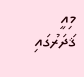މިއީ ޤަދަރުގައި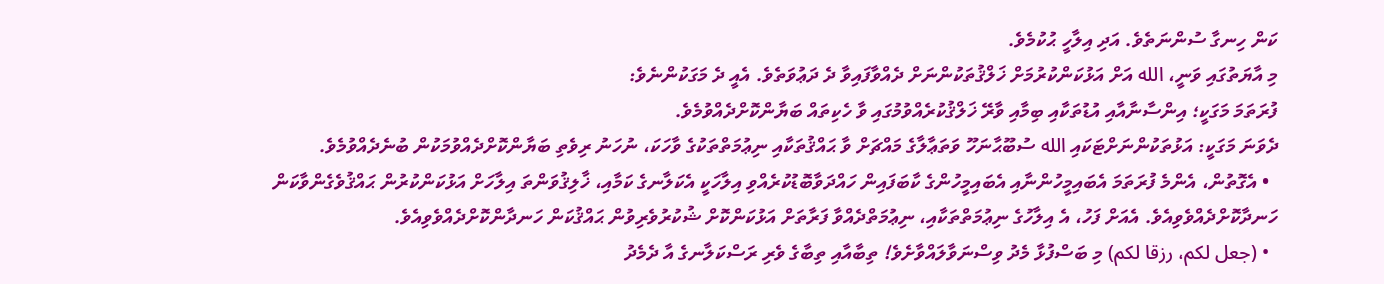ކަން ހިނގާ ސުންނަތެވެ. އަދި އިލާހީ ޙުކުމެވެ.
މި އާޔަތުގައި ވަނީ، الله އަށް އަޅުކަންކުރުމަށް ޚަލްޤުތަކުންނަށް ދެއްވާފައިވާ ދެ ދަޢުވަތެވެ. އެއީ ދެ މަގަކުންނެވެ:
ފުރަތަމަ މަގަކީ؛ އިންސާނާއާއި އުޑުތަކާއި ބިމާއި ވާރޭ ޚަލްޤުކުރެއްވުމުގައި ވާ ހެކިތައް ބަޔާންކޮށްދެއްވުމެވެ.
ދެވަނަ މަގަކީ: އަޅުތަކުންނަށްޓަކައި الله ސުބޫޙާނަހޫ ވަތަޢާލާގެ މައްޗަށް ވާ ޙައްޤުތަކާއި ނިޢުމަތްތަކުގެ ވާހަކަ، ނުހަނު ރިވެތި ބަޔާންކޮށްދެއްވުމަކުން ބުނެދެއްވުމެވެ.
  • އެގޮތުން، އެންމެ ފުރަތަމަ އެބައިމީހުންނާއި އެބައިމީހުންގެ ކާބަފައިން ހައްދަވާބޮޑުކުރެއްވި އިލާހަކީ އެކަލާނގެ ކަމާއި، ޚާލިޤުވަންތަ އިލާހަށް އަޅުކަންކުރުން ޙައްޤުވެގެންވާކަން ހަނދާކޮށްދެއްވެވިއެވެ. އެއަށް ފަހު، އެ އިލާހުގެ ނިޢުމަތްތަކާއި، ނިޢުމަތްދެއްވާ ފަރާތަށް އަޅުކަންކޮށް ޝުކުރުވެރިވުން ޙައްޤުކަން ހަނދާންކޮށްދެއްވެވިއެވެ.
  • (جعل لكم، رزقا لكم) މި ބަސްފުޅާ މެދު ވިސްނަވާލައްވާށެވެ! ތިބާއާއި ތިބާގެ ވެރި ރަސްކަލާނގެ އާ ދެމެދު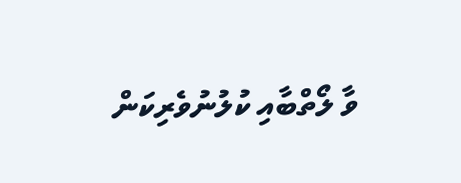ވާ ލޯތްބާއި ކުލުނުވެރިކަން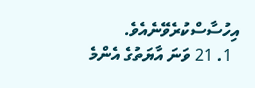އިހުސާސްކުރެވޭނެއެވެ.
  1. 21 ވަނަ އާޔަތުގެ އެންމެ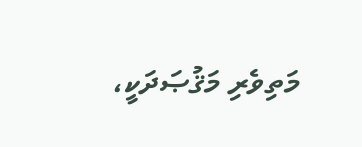މަތިވެރި މަޤުޞަދަކީ،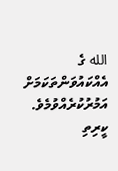الله ގެ އެއްކައުވަންތަކަމަށް އަމުރުކުރެއްވުމެވެ.
ކީރިތި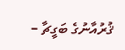ޤުރުއާނުގެ ބަގީޗާ –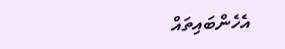އެހެންބައިތައް